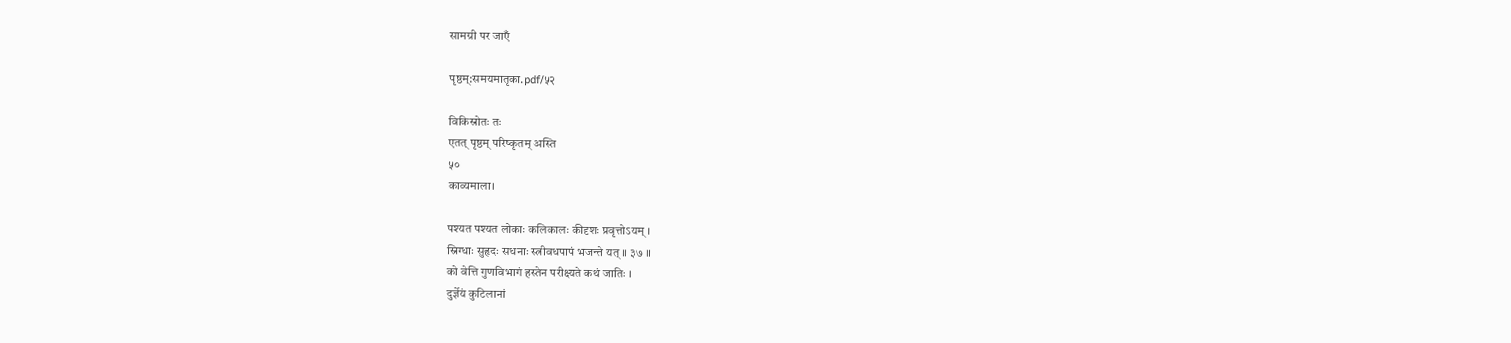सामग्री पर जाएँ

पृष्ठम्:समयमातृका.pdf/५२

विकिस्रोतः तः
एतत् पृष्ठम् परिष्कृतम् अस्ति
५०
काव्यमाला।

पश्यत पश्यत लोकाः कलिकालः कीदृशः प्रवृत्तोऽयम् ।
स्निग्धाः सुहृदः सधनाः स्त्रीवधपापं भजन्ते यत् ।। ३७ ॥
को वेत्ति गुणविभागं हस्तेन परीक्ष्यते कथं जातिः ।
दुर्ज्ञेयं कुटिलानां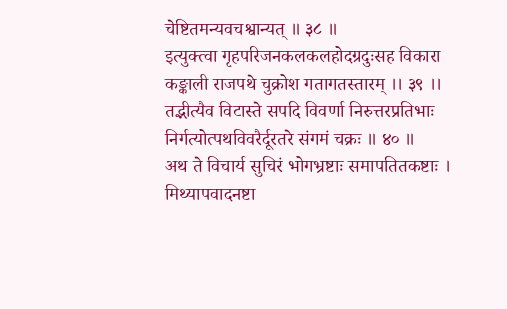चेष्टितमन्यवचश्वान्यत् ॥ ३८ ॥
इत्युक्त्वा गृहपरिजनकलकलहोदग्रदुःसह विकारा
कङ्काली राजपथे चुक्रोश गतागतस्तारम् ।। ३९ ।।
तद्भीत्यैव विटास्ते सपदि विवर्णा निरुत्तरप्रतिभाः
निर्गत्योत्पथविवरैर्दूरतरे संगमं चक्रः ॥ ४० ॥
अथ ते विचार्य सुचिरं भोगभ्रष्टाः समापतितकष्टाः ।
मिथ्यापवादनष्टा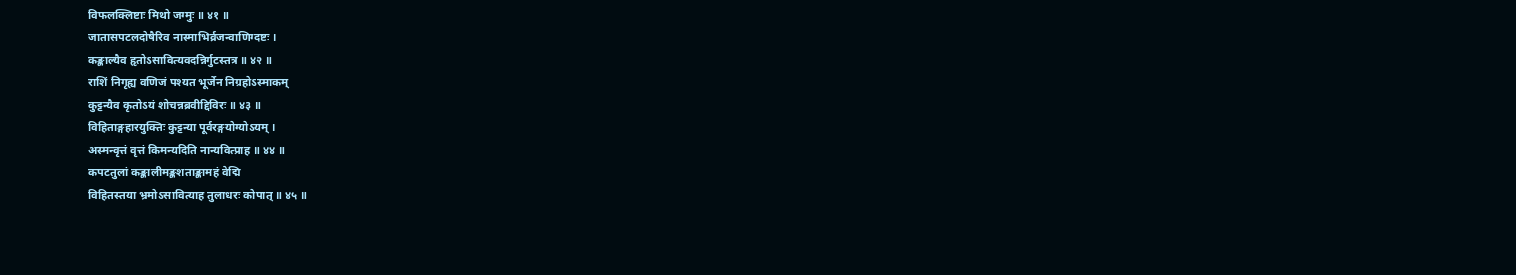विफलक्लिष्टाः मिथो जग्मुः ॥ ४१ ॥
जातासपटलदोषैरिव नास्माभिर्व्रजन्वाणिग्दष्टः ।
कङ्काल्यैव हृतोऽसावित्यवदन्निर्गुटस्तत्र ॥ ४२ ॥
राशिं निगृह्य वणिजं पश्यत भूर्जेन निग्रहोऽस्माकम्
कुट्टन्यैव कृतोऽयं शोचन्नब्रवीद्दिविरः ॥ ४३ ॥
विहिताङ्गहारयुक्तिः कुट्टन्या पूर्वरङ्गयोग्योऽयम् ।
अस्मन्वृत्तं वृत्तं किमन्यदिति नान्यवित्प्राह ॥ ४४ ॥
कपटतुलां कङ्कालीमङ्कशताङ्कामहं वेद्मि
विहितस्तया भ्रमोऽसावित्याह तुलाधरः कोपात् ॥ ४५ ॥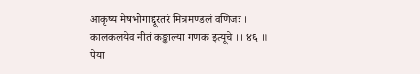आकृष्य मेषभोगाद्दूरतरं मित्रमण्डलं वणिजः ।
कालकलयेव नीतं कङ्काल्या गणक इत्यूचे ।। ४६ ॥
पेया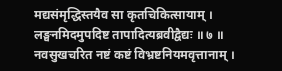मद्यसंमृद्धिस्तयैव सा कृतचिकित्सायाम् ।
लङ्घनमिदमुपदिष्ट तापादित्यब्रवीद्वैद्यः ॥ ७ ॥
नवसुखचरित नष्टं कष्टं विभ्रष्टनियमवृत्तानाम् ।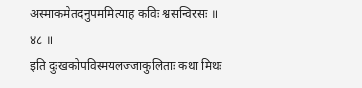अस्माकमेतदनुपममित्याह कविः श्वसन्विरसः ॥ ४८ ॥
इति दुःखकोपविस्मयलज्जाकुलिताः कथा मिथः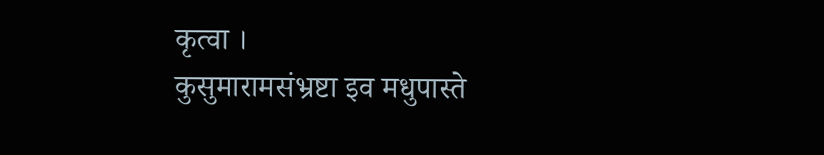कृत्वा ।
कुसुमारामसंभ्रष्टा इव मधुपास्ते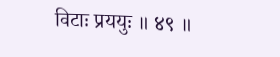विटाः प्रययुः ॥ ४९ ॥